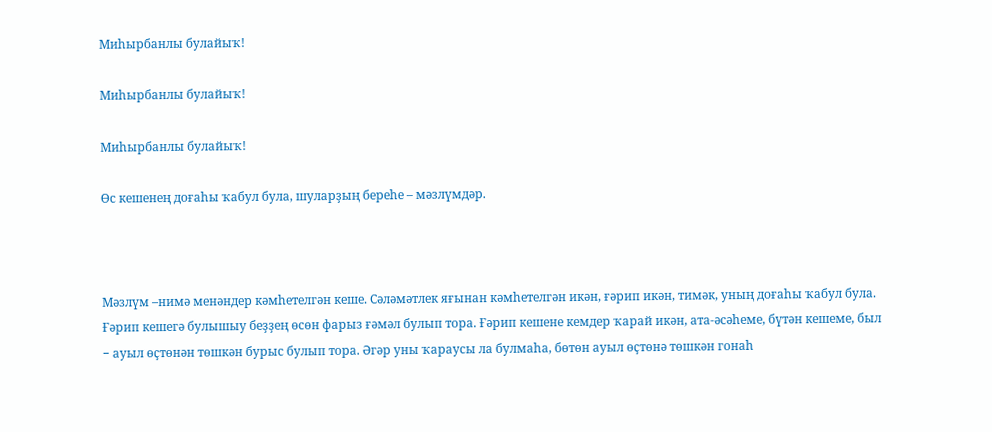Миһырбанлы булайыҡ!

Миһырбанлы булайыҡ!

Миһырбанлы булайыҡ!

Өс кешенең доғаһы ҡабул була, шуларҙың береһе – мәзлүмдәр.



Мәзлүм –нимә менәндер кәмһетелгән кеше. Сәләмәтлек яғынан кәмһетелгән икән, ғәрип икән, тимәк, уның доғаһы ҡабул була. Ғәрип кешегә булышыу беҙҙең өсөн фарыз ғәмәл булып тора. Ғәрип кешене кемдер ҡарай икән, ата-әсәһеме, бүтән кешеме, был − ауыл өҫтөнән төшкән бурыс булып тора. Әгәр уны ҡараусы ла булмаһа, бөтөн ауыл өҫтөнә төшкән гонаһ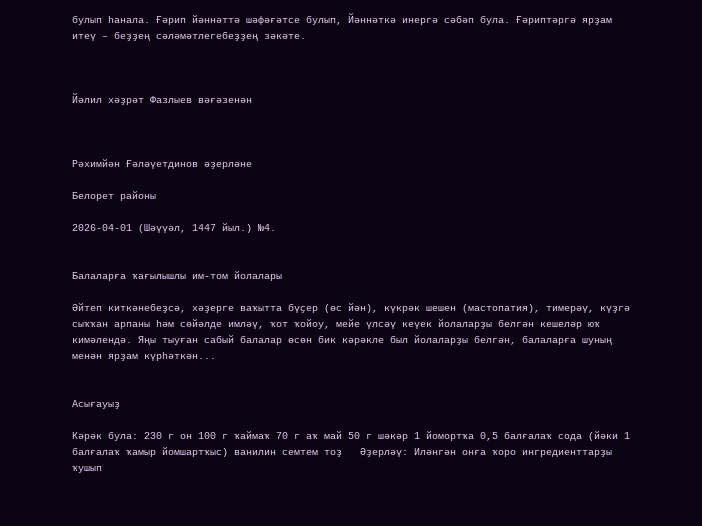булып һанала. Ғәрип йәннәттә шәфәғәтсе булып, Йәннәткә инергә сәбәп була. Ғәриптәргә ярҙам итеү – беҙҙең сәләмәтлегебеҙҙең зәкәте.



Йәлил хәҙрәт Фазлыев вәғәзенән



Рәхимйән Ғәләүетдинов әҙерләне

Белорет районы

2026-04-01 (Шәүүәл, 1447 йыл.) №4.


Балаларға ҡағылышлы им-том йолалары

Әйтеп киткәнебеҙсә, хәҙерге ваҡытта бүҫер (өс йән), күкрәк шешен (мастопатия), тимерәү, күҙгә сыҡҡан арпаны һәм сөйәлде имләү, ҡот ҡойоу, мейе үлсәү кеүек йолаларҙы белгән кешеләр юҡ кимәлендә. Яңы тыуған сабый балалар өсөн бик кәрәкле был йолаларҙы белгән, балаларға шуның менән ярҙам күрһәткән...


Асығауыҙ

Кәрәк була: 230 г он 100 г ҡаймаҡ 70 г аҡ май 50 г шәкәр 1 йомортҡа 0,5 балғалаҡ сода (йәки 1 балғалаҡ ҡамыр йомшартҡыс) ванилин семтем тоҙ   Әҙерләү: Иләнгән онға ҡоро ингредиенттарҙы ҡушып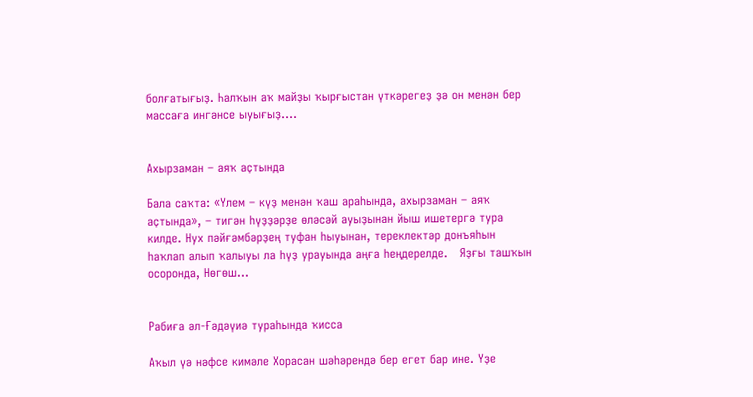болғатығыҙ. Һалҡын аҡ майҙы ҡырғыстан үткәрегеҙ ҙә он менән бер массаға ингәнсе ыуығыҙ....


Ахырзаман – аяҡ аҫтында

Бала саҡта: «Үлем – күҙ менән ҡаш араһында, ахырзаман – аяҡ аҫтында», – тигән һүҙҙәрҙе өләсәй ауыҙынан йыш ишетергә тура килде. Нух пәйғәмбәрҙең туфан һыуынан, тереклектәр донъяһын һаҡлап алып ҡалыуы ла һүҙ урауында аңға һеңдерелде.   Яҙғы ташҡын осоронда, Нөгөш...


Рабиға әл-Ғәдәүиә тураһында ҡисса

Аҡыл үә нәфсе кимәле Хорасан шәһәрендә бер егет бар ине. Үҙе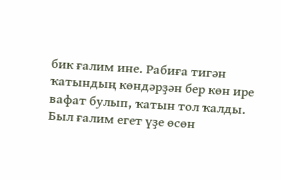бик ғалим ине. Рабиға тигән ҡатындың көндәрҙән бер көн ире вафат булып, ҡатын тол ҡалды. Был ғалим егет үҙе өсөн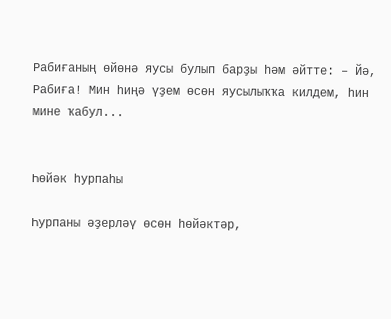Рабиғаның өйөнә яусы булып барҙы һәм әйтте: – Йә, Рабиға! Мин һиңә үҙем өсөн яусылыҡҡа килдем, һин мине ҡабул...


Һөйәк һурпаһы

Һурпаны әҙерләү өсөн һөйәктәр,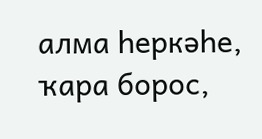алма һеркәһе, ҡара борос,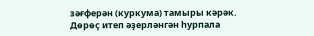зәғферән (куркума) тамыры кәрәк. Дөрөҫ итеп әҙерләнгән һурпала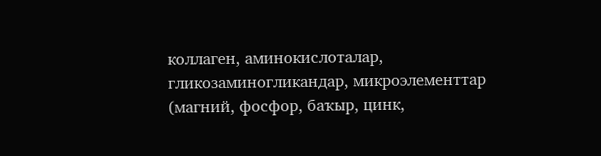коллаген, аминокислоталар, гликозаминогликандар, микроэлементтар (магний, фосфор, баҡыр, цинк,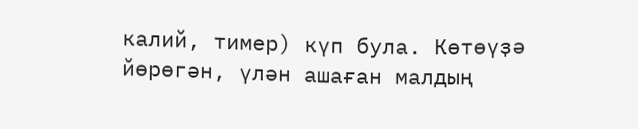калий, тимер) күп була. Көтөүҙә йөрөгән, үлән ашаған малдың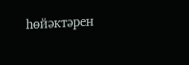һөйәктәрен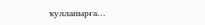ҡулланырға...